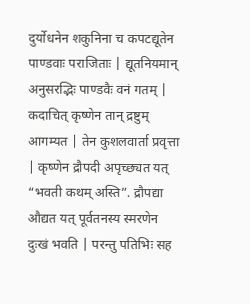दुर्योधनेन शकुनिना च कपटद्यूतेन पाण्डवाः पराजिताः | द्यूतनियमान् अनुसरद्भिः पाण्डवैः वनं गतम् | कदाचित् कृष्णेन तान् द्रष्टुम् आगम्यत | तेन कुशलवार्ता प्रवृत्ता | कृष्णेन द्रौपदी अपृच्छ्यत यत् “भवती कथम् अस्ति”. द्रौपद्या औद्यत यत् पूर्वतनस्य स्मरणेन दुःखं भवति | परन्तु पतिभिः सह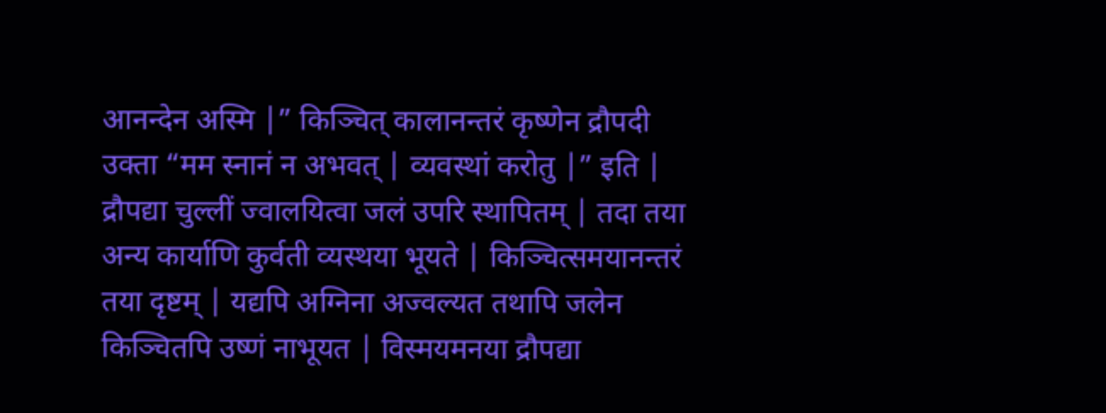आनन्देन अस्मि |” किञ्चित् कालानन्तरं कृष्णेन द्रौपदी उक्ता “मम स्नानं न अभवत् | व्यवस्थां करोतु |” इति | द्रौपद्या चुल्लीं ज्वालयित्वा जलं उपरि स्थापितम् | तदा तया अन्य कार्याणि कुर्वती व्यस्थया भूयते | किञ्चित्समयानन्तरं तया दृष्टम् | यद्यपि अग्निना अज्वल्यत तथापि जलेन किञ्चितपि उष्णं नाभूयत | विस्मयमनया द्रौपद्या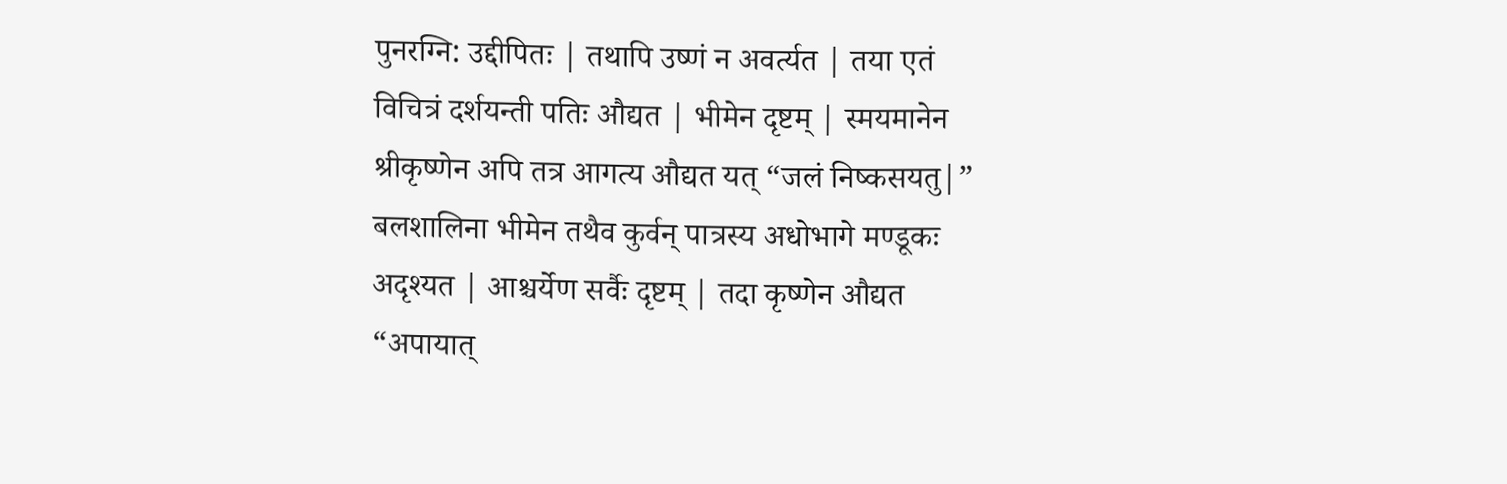पुनरग्नि: उद्दीपितः | तथापि उष्णं न अवर्त्यत | तया एतं विचित्रं दर्शयन्ती पतिः औद्यत | भीमेन दृष्टम् | स्मयमानेन श्रीकृष्णेन अपि तत्र आगत्य औद्यत यत् “जलं निष्कसयतु|” बलशालिना भीमेन तथैव कुर्वन् पात्रस्य अधोभागे मण्डूकः अदृश्यत | आश्चर्येण सर्वैः दृष्टम् | तदा कृष्णेन औद्यत “अपायात्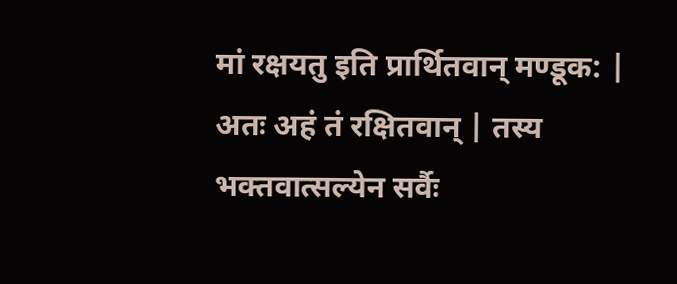मां रक्षयतु इति प्रार्थितवान् मण्डूक: | अतः अहं तं रक्षितवान् | तस्य भक्तवात्सल्येन सर्वैः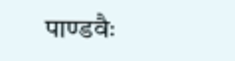पाण्डवैः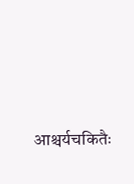आश्चर्यचकितैः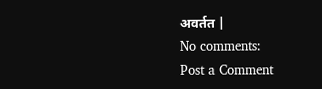अवर्तत |
No comments:
Post a Comment